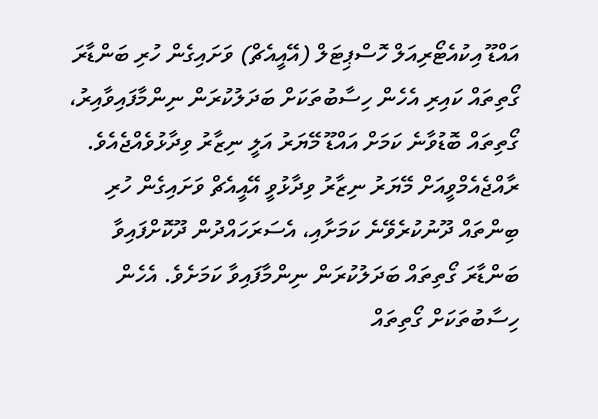އައްޑޫ އިކުއެޓޯރިއަލް ހޮސްޕިޓަލް (އޭއީއެޗް) ވަށައިގެން ހުރި ބަންޑާރަ ގޯތިތައް ކައިރި އެހެން ހިސާބުތަކަށް ބަދަލުކުރަން ނިންމާފައިވާއިރު، ގޯތިތައް ބޮޑުވާނެ ކަމަށް އައްޑޫ މޭޔަރު އަލީ ނިޒާރު ވިދާޅުވެއްޖެއެވެ.
ރާއްޖެއެމްވީއަށް މޭޔަރު ނިޒާރު ވިދާޅުވީ އޭއީއެޗް ވަށައިގެން ހުރި ބިންތައް ދޫނުކުރެވޭނެ ކަމަށާއި، އެސަރަހައްދުން ދޫކޮށްފައިވާ ބަންޑާރަ ގޯތިތައް ބަދަލުކުރަން ނިންމާފައިވާ ކަމަށެވެ. އެހެން ހިސާބުތަކަށް ގޯތިތައް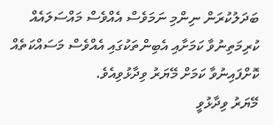ބަދަލުކުރަން ނިންމި ނަމަވެސް އެއްވެސް މައްސަލައެއް ކުރިމަތިނުވާ ކަމަށާއި އެބިންތަކުގައި އެއްވެސް މަސައްކަތެއް ކޮށްފައިނުވާ ކަމަށް މޭޔަރު ވިދާޅުވިއެވެ.
މޭޔަރު ވިދާޅުވީ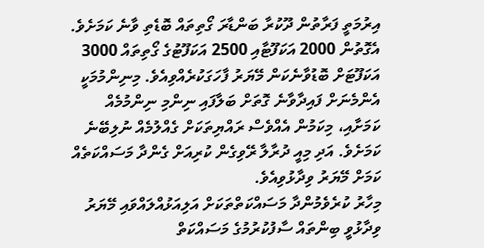އިރުމަތީ ފަރާތުން ދޫކުރާ ބަންޑާރަ ގޯތިތައް ބޮޑެތި ވާނެ ކަމަށެވެ. އެގޮތުން 2000 އަކަފޫޓާއި 2500 އަކަފޫޓުގެ ގޯތިތައް 3000 އަކަފޫޓަށް ބޮޑުވާނެކަން މޭޔަރު ފާހަގަކުރެއްވިއެވެ. މިނިންމުމަކީ އެންމެނަށް ފައިދާވާނެ ގޮތަށް ބަލާފައި ނިންމި ނިންމުމެއް ކަމަށާއި، މިކަމުން އެއްވެސް ރައްޔިތަކަށް ގެއްލުމެއް ނުލިބޭނެ ކަމަށެވެ. އަދި މިއީ ދުރާލާ ރޭވިގެން ކުރިއަށް ގެންދާ މަސައްކަތެއް ކަމަށް މޭޔަރު ވިދާޅުވިއެވެ.
މިހާރު ކުރެވެމުންދާ މަސައްކަތްތަކަށް އަލިއަޅުއްލައްވައި މޭޔަރު ވިދާޅުވީ ބިންތައް ސާފުކުރުމުގެ މަސައްކަތް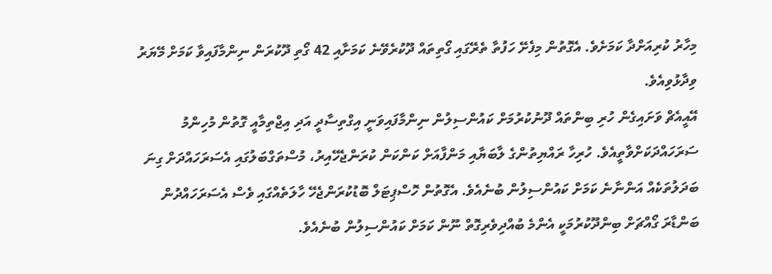މިހާރު ކުރިއަށްދާ ކަމަށެވެ. އެގޮތުން މިފެށޭ ހަފުތާ ތެރޭގައި ގޯތިތައް ދޫކުރެވޭނެ ކަމަށާއި 42 ގޯތި ދޫކުރަން ނިންމާފައިވާ ކަމަށް މޭޔަރު ވިދާޅުވިއެވެ.
އޭއީއެޗް ވަށައިގެން ހުރި ބިންތައް ދޫނުކުރުމަށް ކައުންސިލުން ނިންމާފައިވަނީ އިގްތިސާދީ އަދި އިޖްތިމާއީ ގޮތުން މުހިންމު ސަރަހައްދަކަށްވާތީއެވެ. ހުރިހާ ރައްޔިތުންގެ ލާބަޔާއި މަންފާއަށް ކަންކަން ކުރަންޖެހޭއިރު، މުސްތަގްބަލުގައި އެސަރަހައްދަށް ގިނަ ބަދަލުތަކެއް އަންނާނެ ކަމަށް ކައުންސިލުން ބުނެއެވެ. އެގޮތުން ހޮސްޕިޓަލް ބޮޑުކުރަންޖެހޭ ހާލަތެއްގައި ވެސް އެސަރަހައްދުން ބަންޑާރަ ގޯއްޗަށް ބިންދޫކުރުމަކީ އެންމެ ބުއްދިވެރިގޮތް ނޫން ކަމަށް ކައުންސިލުން ބުނެއެވެ.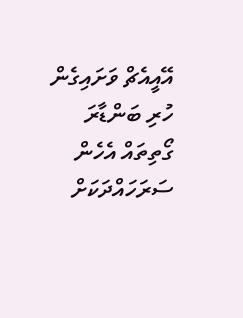އޭއީއެޗް ވަށައިގެން ހުރި ބަންޑާރަ ގޯތިތައް އެހެން ސަރަހައްދަކަށް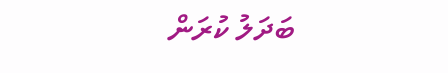ބަދަލު ކުރަން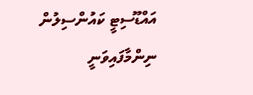އައްޑޫސިޓީ ކައުންސިލުން ނިންމާފައިވަނީ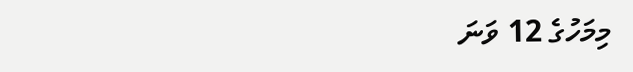މިމަހުގެ 12 ވަނަ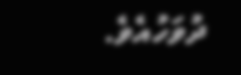ދުވަހުއެވެ.